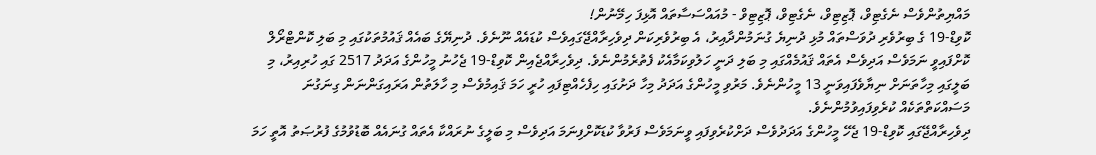މައްޔިތުންވެސް ނެގެޓިވް، ޕޮޒިޓިވް، ނެގެޓިވް، ޕޮޒިޓިވް - މުއައްސަސާތައް އޮޅިފަ ހިމޭނުން!
ކޮވިޑް-19 ގެ ބިރުވެރި ދުވަސްތައް މުޅި ދުނިޔެ ގުނަމުންދާއިރު، އެ ބިރުވެރިކަން ދިވެހިރާއްޖޭގައިވެސް ކުޑައެއް ނޫނެވެ. ދުނިޔޭގެ ބައެއް ޤައުމުތަކުގައި މި ބަލި ކޮންޓްރޯލް ކޮށްފައިވީ ނަމަވެސް އަދިވެސް އެތައް ޤައުމެއްގައި މި ބަލި ދަނީ ހަލުވިކަމާއެކު ފެތުރެމުންނެވެ. ދިވެހިރާއްޖެއިން ކޮވިޑް-19 ޖެހުނު މީހުންގެ އަދަދު 2517 ގައި ހުރިއިރު، މި ބަލީގައި މިހާތަނަށް ނިޔާވެފައިވަނީ 13 މީހުންނެވެ. މަރުވި މީހުންގެ އަދަދު މިހާ ދަށުގައި ހިފެހެއްޓިފައި ހުރީ ހަމަ ޤައިމުވެސް މި ހާލަތުން އަރައިގަންނަން ގިނަގުނަ މަސައްކަތްތަކެއް ކުރެވިފައިވުމުންނެވެ.
ދިވެހިރާއްޖޭގައި ކޮވިޑް-19 ޖެހޭ މީހުންގެ އަދަދުވެސް ދަށްކުރެވިފައި ވީނަމަވެސް ފަރުވާ ކުޑަކޮށްފިނަމަ އަދިވެސް މި ބަލީގެ ނުރައްކާ އެތައް ގުނައެއް ބޮޑުވުމުގެ ފުރުޞަތު އޮތީ ހަމަ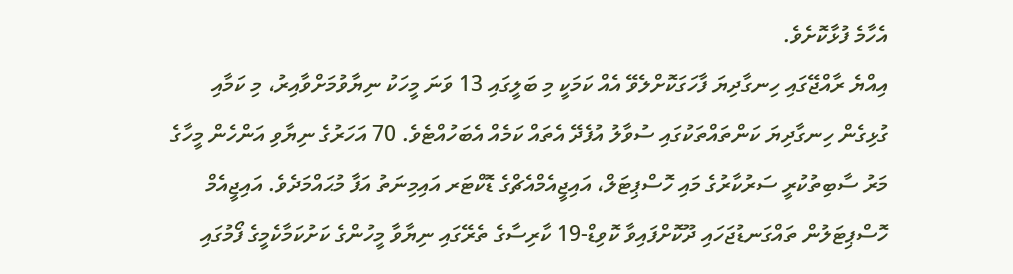އެހާމެ ފުޅާކޮށެވެ.
އިއްޔެ ރާއްޖޭގައި ހިނގާދިޔަ ފާހަގަކޮށްލެވޭ އެއް ކަމަކީ މި ބަލީގައި 13 ވަނަ މީހަކު ނިޔާވުމަށްވާއިރު، މި ކަމާއި ގުޅިގެން ހިނގާދިޔަ ކަންތައްތަކުގައި ސުވާލު އުފެދޭ އެތައް ކަމެއް އެބަހުއްޓެވެ. 70 އަހަރުގެ ނިޔާވި އަންހެން މީހާގެ މަރު ސާބިތުކުރީ ސަރުކާރުގެ މައި ހޮސްޕިޓަލް، އައިޖީއެމްއެޗްގެ ޑޮކްޓަރ އައިމިނަތު އަފާ މުޙައްމަދެވެ. އައިޖީއެމް ހޮސްޕިޓަލުން ތައްގަނޑުޖަހައި ދޫކޮށްފައިވާ ކޮވިޑް-19 ކާރިސާގެ ތެރޭގައި ނިޔާވާ މީހުންގެ ކަށުކަމާކެމީގެ ފޯމުގައި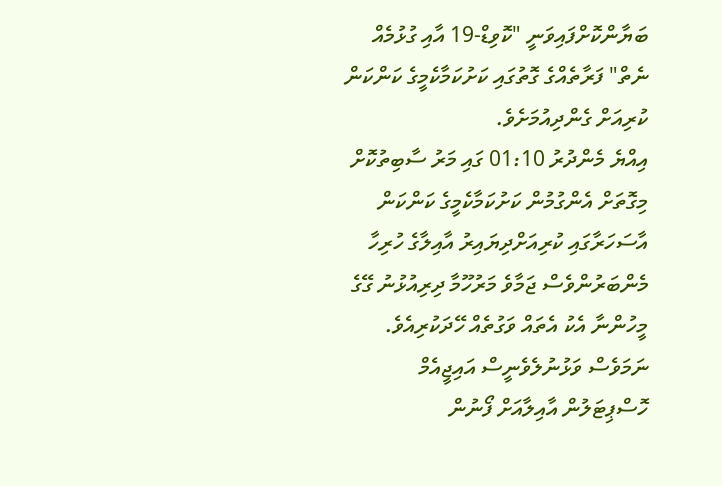ބަޔާންކޮށްފައިވަނީ "ކޮވިޑް-19 އާއި ގުޅުމެއް ނެތް" ފަރާތެއްގެ ގޮތުގައި ކަށުކަމާކެމީގެ ކަންކަން ކުރިއަށް ގެންދިއުމަށެވެ.
އިއްޔެ މެންދުރު 01:10 ގައި މަރު ސާބިތުކޮށް މިގޮތަށް އެންގުމުން ކަށުކަމާކެމީގެ ކަންކަން އާސަހަރާގައި ކުރިއަށްދިޔައިރު އާއިލާގެ ހުރިހާ މެންބަރުންވެސް ޖަމާވެ މަރުހޫމާ ދިރިއުޅުނު ގޭގެ މީހުންނާ އެކު އެތައް ވަގުތެއް ހޭދަކުރިއެވެ. ނަމަވެސް ވަޅުނުލެވެނީސް އައިޖީއެމް ހޮސްޕިޓަލުން އާއިލާއަށް ފޯނުން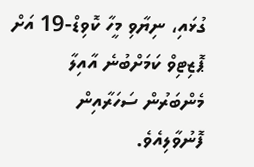ގުޅައި، ނިޔާވި މީހާ ކޮވިޑް-19 އަށް ޕޮޒިޓިވް ކަމަށްބުނެ އާއިލާ މެންބަރުން ސަހަރާއިން ފޮނުވާލިއެވެ.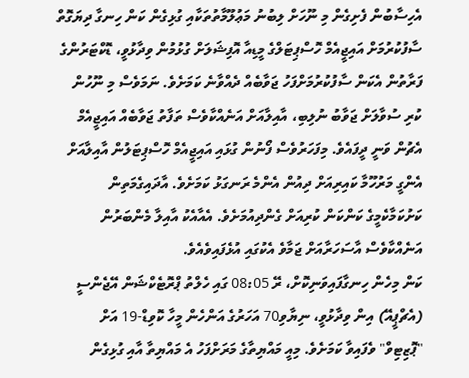އެހިސާބުން ފެށިގެން މި ނޫހަށް ލިބުނު މަޢުލޫމާތުތަކާއި ގުޅިގެން ކަން ހިނގާ ދިޔަގޮތް ސާފުކުރުމަށް އައިޖީއެމް ހޮސްޕިޓަލްގެ މީޑިއާ އޮފިޝަލަށް ގުޅުމުން ވިދާޅުވީ، ޑޮކްޓަރުންގެ ފަރާތުން އެކަން ސާފުކުރުމަށްފަހު ޖަވާބެއް ދެއްވާނެ ކަމަށެވެ. ނަމަވެސް މި ނޫހުން ކުރި ސުވާލަށް ޖަވާބު ނުލިބި، އާއިލާއަށް އަނެއްކާވެސް ތަފާތު ޖަވާބެއް އައިޖީއެމް އެޗުން ވަނީ ދީފައެވެ. މިފަހަރުވެސް ފޯނުން ގުޅައި އައިޖީއެމް ހޮސްޕިޓަލުން އާއިލާއަށް އެންގީ މަރުހޫމާ ކައިރިއަށް ދިއުން އެންމެ ރަނގަޅު ކަމަށެވެ. އާދައިގެމަތިން ކަށުކަމާކެމީގެ ކަންކަން ކުރިއަށް ގެންދިއުމަށެވެ. އެއާއެކު އާއިލާ މެންބަރުން އަނެއްކާވެސް އާސަހަރާއަށް ޖަމާވެ އެކުގައި އުޅެފައިވެއެވެ.
ކަން މިހެން ހިނގާފައިވަނިކޮށް، ރޭ 08:05 ގައި ހެލްތު ޕްރޮޓެކްޝަން އޭޖެންސީ (އެޗްޕީއޭ) އިން ވިދާޅުވީ، ނިޔާވި70 އަހަރުގެ އަންހެން މީހާ ކޮވިޑް-19 އަށް "ޕޮޒިޓިވް" ވެފައިވާ ކަމަށެވެ. މިއީ މައްޔިތާގެ މަރަށްފަހު އެ މައްޔިތާ އާއި ގުޅިގެން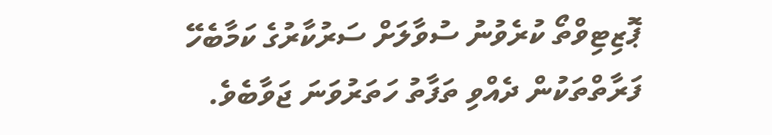ޕޮޒިޓިވްތޯ ކުރެވުނު ސުވާލަށް ސަރުކާރުގެ ކަމާބެހޭ ފަރާތްތަކުން ދެއްވި ތަފާތު ހަތަރުވަނަ ޖަވާބެވެ.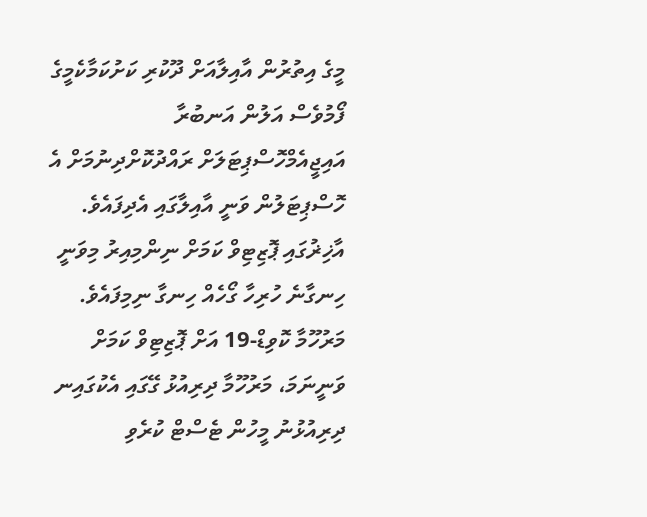މީގެ އިތުރުން އާއިލާއަށް ދޫކުރި ކަށުކަމާކެމީގެ ފޯމުވެސް އަލުން އަނބުރާ އައިޖީއެމްހޮސްޕިޓަލަށް ރައްދުކޮށްދިނުމަށް އެ ހޮސްޕިޓަލުން ވަނީ އާއިލާގައި އެދިފައެވެ. އާޚިޜުގައި ޕޮޒިޓިވް ކަމަށް ނިންމިއިރު މިވަނީ ހިނގާނެ ހުރިހާ ގޯހެއް ހިނގާ ނިމިފައެވެ.
މަރުހޫމާ ކޮވިޑް-19 އަށް ޕޮޒިޓިވް ކަމަށް ވަނީނަމަ، މަރުހޫމާ ދިރިއުޅު ގޭގައި އެކުގައިނ ދިރިއުޅުނު މީހުން ޓެސްޓް ކުރެވި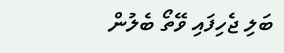ބަލި ޖެހިފައި ވޭތޯ ބެލުން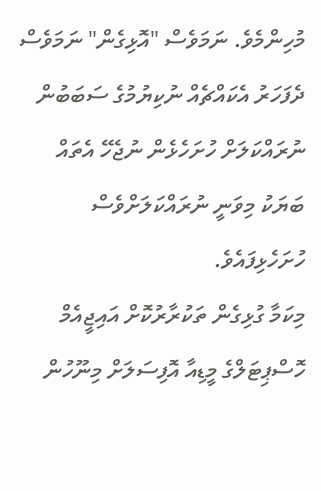މުހިންމެވެ. ނަމަވެސް "އޮޅިގެން" ނަމަވެސް ދެފަހަރު އެކައްޗެއް ނުކިޔުމުގެ ސަބަބުން ނުރައްކަލަށް ހުށަހެޅެން ނުޖެހޭ އެތައް ބަޔަކު މިވަނީ ނުރައްކަލަށްވެސް ހުށަހެޅިފައެވެ.
މިކަމާ ގުޅިގެން ތަކުރާރުކޮށް އައިޖީއެމް ހޮސްޕިޓަލްގެ މީޑިއާ އޮފިސަލަށް މިނޫހުން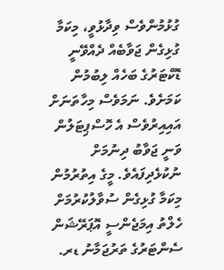ގުޅުމުންވެސް ވިދާޅުވީ، މިކަމާ ގުޅިގެން ޖަވާބެއް ދެއްވޭނީ ޑޮކްޓަރުގެ ބަހެއް ލިބުމުން ކަމަށެވެ. ނަމަވެސް މިހާތަނަށް އައިއިރުވެސް އެ ހޮސްޕިޓަލުން ވަނީ ޖަވާބު ދިނުމަށް ނުކުޅެދިފައެވެ. މީގެ އިތުރުމުން މިކަމާ ގުޅިގެން ސުވާލުކުރުމަށް ހެލްތު އިމަޖެންސީ އޮޕަރޭޝަން ސެންޓަރުގެ ތަރުޖަމާނު ޑރ.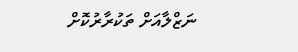ނަޒްލާއަށް ތަކުރާރުކޮށް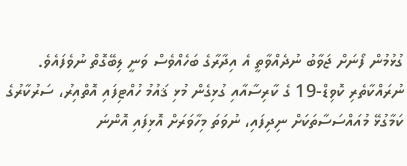ގުޅުމުން ފޯނަށް ޖަވާބު ނުދެއްވާތީ އެ އިދާރާގެ ބަހެއްވެސް ވަނީ ލިބޭގޮތް ނުވެފައެވެ.
ނުރައްކާތެރި ކޮވިޑް-19 ގެ ކާރިސާއާއި ގުޅިގެން މުޅި ޤައުމު ހުއްޓިފައި އޮތްއިރު، ސަރުކާރުގެ ކަމާގުޅޭ މުއައްސަސާތަކަށް ނިދިފައި، ނުވަތަ މިހާވަރަށް އޮޅިފައި އޮންނަ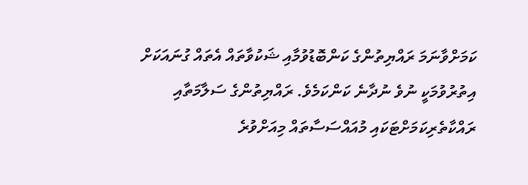ކަމަށްވާނަމަ ރައްޔިތުންގެ ކަންބޮޑުވުމާއި ޝަކުވާތައް އެތައް ގުނައަކަށް އިތުރުވުމަކީ ނުވެ ނުދާނެ ކަންކަމެވެ. ރައްޔިތުންގެ ސަލާމަތާއި ރައްކާތެރިކަމަށްޓަކައި މުއައްސަސާތައް މިއަށްވުރެ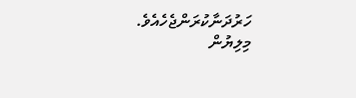ހަރުދަނާކުރަންޖެހެއެވެ.
މިލިޔުން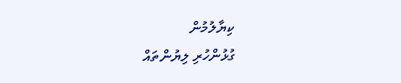ކިޔާލުމުން
ގުޅުންހުރި ލިޔުންތައް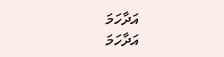އަދާހަމަ
އަދާހަމަ